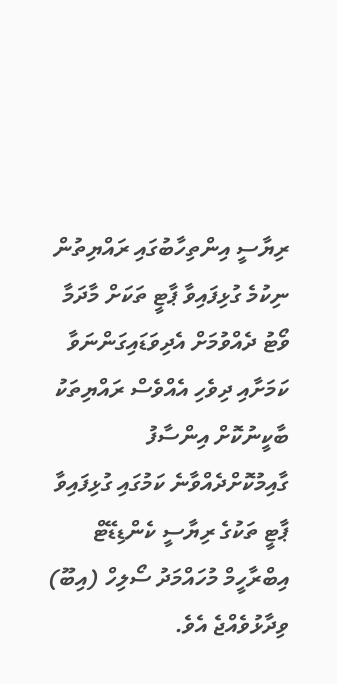ރިޔާސީ އިންތިހާބުގައި ރައްޔިތުން ނިކުމެ ގުޅިފައިވާ ޕާޓީ ތަކަށް މާދަމާ ވޯޓު ދެއްވުމަށް އެދިވަޑައިގަންނަވާ ކަމަށާއި ދިވެހި އެއްވެސް ރައްޔިތަކު ބާކީނުކޮށް އިންސާފު ގާއިމުކޮށްދެއްވާނެ ކަމުގައި ގުޅިފައިވާ ޕާޓީ ތަކުގެ ރިޔާސީ ކެންޑިޑޭޓް އިބްރާހީމް މުހައްމަދު ސޯލިހް (އިބޫ) ވިދާޅުވެއްޖެ އެވެ.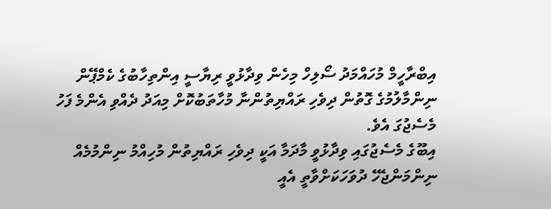އިބްރާހީމް މުހައްމަދު ސޯލިހް މިހެން ވިދާޅުވީ ރިޔާސީ އިންތިހާބުގެ ކެމްޕޭން ނިންމާލުމުގެ ގޮތުން ދިވެހި ރައްޔިތުންނާ މުހާތަބުކޮށް މިއަދު ދެއްވި އެންމެ ފަހު މެސެޖުގަ އެވެ.
އިބޫގެ މެސެޖުގައި ވިދާޅުވީ މާދަމާ އަކީ ދިވެހި ރައްޔިތުން މުހިއްމު ނިންމުމެއް ނިންމަންޖެހޭ ދުވަހަކަށްވާތީ އެއީ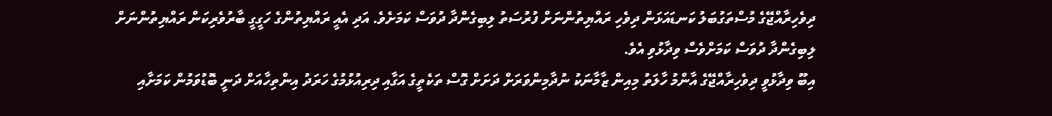ދިވެހިރާއްޖޭގެ މުސްތަގުބަލު ކަނޑައަޅަން ދިވެހި ރައްޔިތުންނަށް ފުރުސަތު ލިބިގެންދާ ދުވަސް ކަމަށެވެ. އަދި އެއީ ރައްޔިތުންގެ ހަގީގީ ބާރުވެރިކަން ރައްޔިތުންނަށް ލިބިގެންދާ ދުވަސް ކަމަށްވެސް ވިދާޅުވި އެވެ.
އިބޫ ވިދާޅުވީ ދިވެހިރާއްޖޭގެ އާންމު ހާލަތު މިއިން ޒާމާނަކު ނުދާމިންވަރަށް ދަށަށް ގޮސް ތަކެތީގެ އަގާއި ދިރިއުޅުމުގެ ހަރަދު އިންތިހާއަށް ދަނީ ބޮޑުވަމުން ކަމަށާއި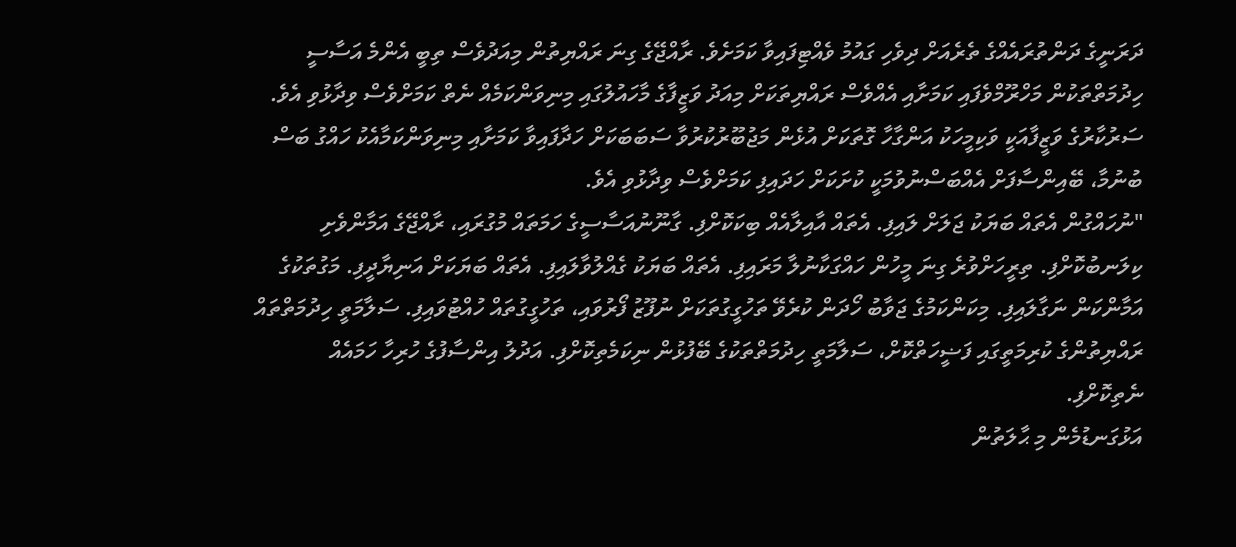ދަރަނީގެ ދަންތުރައެއްގެ ތެރެއަށް ދިވެހި ގައުމު ވެއްޓިފައިވާ ކަމަށެވެ. ރާއްޖޭގެ ގިނަ ރައްޔިތުން މިއަދުވެސް ތިބީ އެންމެ އަސާސީ ހިދުމަތްތަކުން މަހްރޫމްވެފައި ކަމަށާއި އެއްވެސް ރައްޔިތަކަށް މިއަދު ވަޒީފާގެ މާހައުލުގައި މިނިވަންކަމެއް ނެތް ކަމަށްވެސް ވިދާޅުވި އެވެ. ސަރުކާރުގެ ވަޒީފާއަކީ ވަކިމީހަކު އަންގާހާ ގޮތަކަށް އުޅެން މަޖުބޫރުކުރުވާ ސަބަބަކަށް ހަދާފައިވާ ކަމަށާއި މިނިވަންކަމާއެކު ހައްގު ބަސް ބުނުމާ، ބޭއިންސާފަށް އެއްބަސްނުވުމަކީ ކުށަކަށް ހަދައިފި ކަމަށްވެސް ވިދާޅުވި އެވެ.
"ނުހައްގުން އެތައް ބަޔަކު ޖަލަށް ލައިފި. އެތައް އާއިލާއެއް ބިކަކޮށްފި. ގާނޫނުއަސާސީގެ ހަމަތައް މުގުރައި، ރާއްޖޭގެ އަމާންވެށި ކިލަނބުކޮށްފި. ތިރީހަށްވުރެ ގިނަ މީހުން ހައްގަކާނުލާ މަރައިފި. އެތައް ބަޔަކު ގެއްލުވާލައިފި. އެތައް ބަޔަކަށް އަނިޔާދީފި. މަގުތަކުގެ އަމާންކަން ނަގާލައިފި. މިކަންކަމުގެ ޖަވާބު ހޯދަން ކުރެވޭ ތަހުގީގުތަކަށް ނުފޫޒު ފޯރުވައި، ތަހުގީގުތައް ހުއްޓުވައިފި. ސަލާމަތީ ހިދުމަތްތައް ރައްޔިތުންގެ ކުރިމަތީގައި ފަޟީހަތްކޮށް، ސަލާމަތީ ހިދުމަތްތަކުގެ ބޭފުޅުން ނިކަމެތިކޮށްފި. އަދުލު އިންސާފުގެ ހުރިހާ ހަމައެއް ނެތިކޮށްފި.
އަޅުގަނޑުމެން މި ޙާލަތުން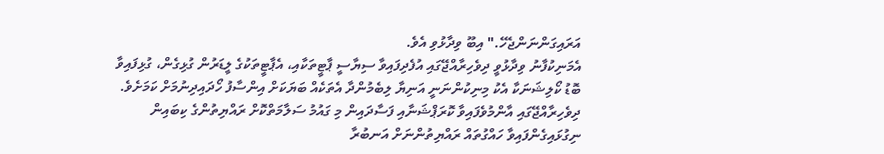އަރައިގަންނަންޖެހޭ." އިބޫ ވިދާޅުވި އެވެ.
އެމަނިކުފާނު ވިދާޅުވީ ދިވެހިރާއްޖޭގައި އުފެދިފައިވާ ސިޔާސީ ޕާޓީތަކާއި، އެޕާޓީތަކުގެ ލީޑަރުން ގުޅިގެން، ގުޅިފައިވާ ބޮޑު ކޯލިޝަނަކާ އެކު މިނިކުންނަނީ އަނިޔާ ލިބެމުންދާ އެތަކެއް ބަޔަކަށް އިންސާފު ހޯދައިދިނުމަށް ކަމަށެވެ. ދިވެހިރާއްޖޭގައި އާންމުވެފައިވާ ކޮރަޕްޝަނާއި ފަސާދައިން މި ގައުމު ސަލާމަތްކޮށް ރައްޔިތުންގެ ކިބައިން ނިގުޅައިގެންފައިވާ ހައްގުތައް ރައްޔިތުންނަށް އަނބުރާ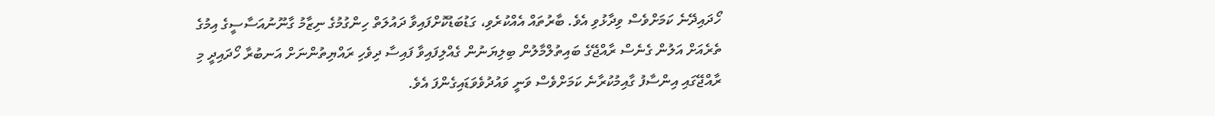ހޯދައިދޭނެ ކަމަށްވެސް ވިދާޅުވި އެވެ. ބާރުތައް އެއްކުރެވި، ގަޑުބަޑުކޮށްފައިވާ ދައުލަތް ހިންގުމުގެ ނިޒާމު ގާނޫނުއަސާސީގެ އިމުގެ ތެރެއަށް އަލުން ގެނެސް ރާއްޖޭގެ ބައިތުލްމާލުން ބިލިޔަނުން ގެއްލިފައިވާ ފައިސާ ދިވެހި ރައްޔިތުންނަށް އަނބުރާ ހޯދައިދީ މި ރާއްޖޭގައި އިންސާފު ގާއިމުކުރާނެ ކަމަށްވެސް ވަނީ ވައުދުވެވަޑައިގެންފަ އެވެ.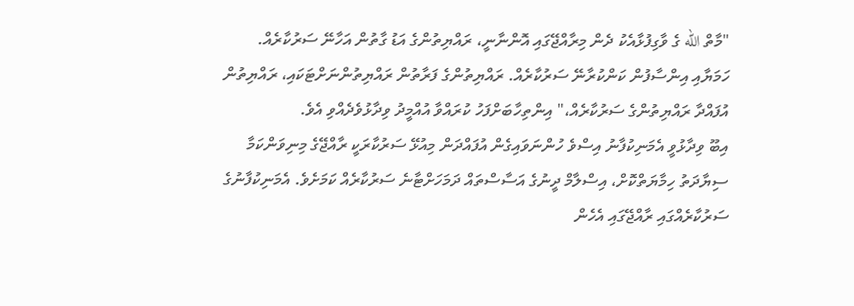"މާތް الله ގެ ވާގިފުޅާއެކު ދެން މިރާއްޖޭގައި އޮންނާނީ، ރައްޔިތުންގެ އަޑު ގާތުން އަހާނޭ ސަރުކާރެއް. ހަމަޔާއި އިންސާފުން ކަންކުރާނޭ ސަރުކާރެއް. ރައްޔިތުންގެ ފަރާތުން ރައްޔިތުންނަށްޓަކައި، ރައްޔިތުން އުފައްދާ ރައްޔިތުންގެ ސަރުކާރެއް،" އިންތިހާބަށްފަހު ކުރައްވާ އުއްމީދު ވިދާޅުވެދެއްވި އެވެ.
އިބޫ ވިދާޅުވީ އެމަނިކުފާނު އިސްވެ ހުންނަވައިގެން އުފައްދަން މިއުޅޭ ސަރުކާރަކީ ރާއްޖޭގެ މިނިވަންކަމާ ސިޔާދަތު ހިމާޔަތްކޮށް، އިސްލާމް ދީނުގެ އަސާސްތައް ދަމަހަށްޓާނެ ސަރުކާރެއް ކަމަށެވެ. އެމަނިކުފާނުގެ ސަރުކާރެއްގައި ރާއްޖޭގައި އެހެން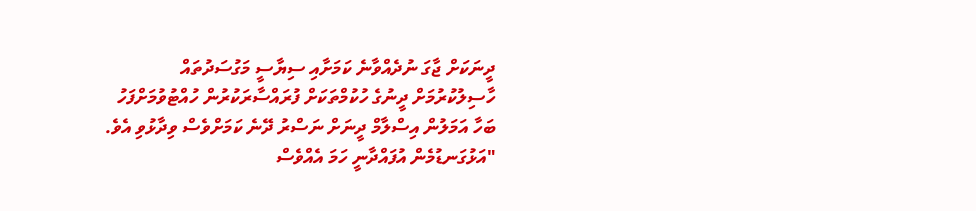ދީނަކަށް ޖާގަ ނުދެއްވާނެ ކަމަށާއި ސިޔާސީ މަގުސަދުތައް ހާސިލުކުރުމަށް ދީނުގެ ހުކުމްތަކަށް ފުރައްސާރަކުރުން ހުއްޓުވުމަށްފަހު ބަހާ އަމަލުން އިސްލާމް ދީނަށް ނަސްރު ދޭނެ ކަމަށްވެސް ވިދާޅުވި އެވެ.
"އަޅުގަނޑުމެން އުފައްދާނީ ހަމަ އެއްވެސް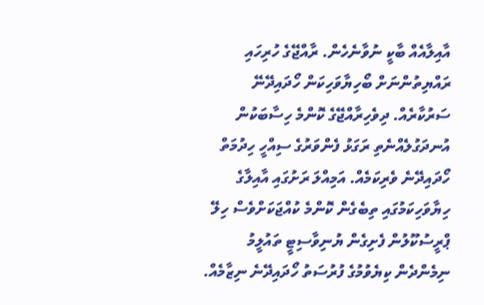އާއިލާއެއް ބާކީ ނުވާނެހެން. ރާއްޖޭގެ ހުރިހައި ރައްޔިތުންނަށް ބޯހިޔާވަހިކަން ހޯދައިދޭނޭ ސަރުކާރެއް. ދިވެހިރާއްޖޭގެ ކޮންމެ ހިސާބަކުން އުނދަގުލެއްނެތި ރަގަޅު ފެންވަރުގެ ސިއްހީ ހިދުމަތް ހޯދައިދޭނެ ވެރިކަމެއް. އަމިއްލަ ރަށުގައި އާއިލާގެ ހިޔާވަހިކަމުގައި ތިބެގެން ކޮންމެ ކުއްޖަކަށްވެސް ހިލޭ ޕްރީސުކޫލުން ފެށިގެން ޔުނިވާސިޓީ ތައުލީމު ނިމެންދެން ކިޔެވުމުގެ ފުރުސަތު ހޯދައިދޭނެ ނިޒާމެއް.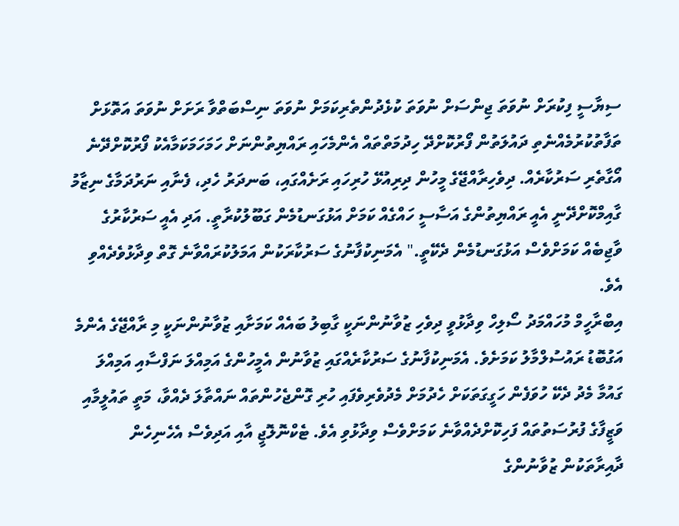ސިޔާސީ ފިކުރަށް ނުވަތަ ޖިންސަށް ނުވަތަ ކުޅެދުންތެރިކަމަށް ނުވަތަ ނިސްބަތްވާ ރަށަށް ނުވަތަ އަތޮޅަށް ތަފާތުކުރުމެއްނެތި ދައުލަތުން ފޯރުކޮށްދޭ ހިދުމަތްތައް އެންމެހައި ރައްޔިތުންނަށް ހަމަހަމަކަމާއެކު ފޯރުކޮށްދޭނެ އޯގާތެރި ސަރުކާރެއް. ދިވެހިރާއްޖޭގެ މީހުން ދިރިއުޅޭ ހުރިހައި ރަށެއްގައި، ބަނދަރު ހެދި، ފެނާއި ނަރުދަމާގެ ނިޒާމު ގާއިމްކޮށްދޭނީ އެއީ ރައްޔިތުންގެ އަސާސީ ހައްގެއް ކަމަށް އަޅުގަނޑުމެން ގަބޫލުކުރާތީ. އަދި އެއީ ސަރުކާރުގެ ވާޖިބެއް ކަމަށްވެސް އަޅުގަނޑުމެން ދެކޭތީ." އެމަނިކުފާނުގެ ސަރުކާރަކުން އަމަލުކުރައްވާނެ ގޮތް ވިދާޅުވެދެއްވި އެވެ.
އިބްރާހީމް މުހައްމަދު ސޯލިހް ވިދާޅުވީ ދިވެހި ޒުވާނުންނަކީ ގާބިލު ބައެއް ކަމަށާއި ޒުވާނުންނަކީ މި ރާއްޖޭގެ އެންމެ އަގުބޮޑު ރައުސުލްމާލު ކަމަށެވެ. އެމަނިކުފާނުގެ ސަރުކާރެއްގައި ޒުވާނުން އެމީހުންގެ އަމިއްލަ ނަފްސާއި އަމިއްލަ ގައުމާ މެދު ދެކޭ ހުވަފެން ހަގީގަތަކަށް ހެދުމަށް މެދުވެރިވެފައި ހުރި ގޮންޖެހުންތައް ނައްތާލަ ދެއްވާ، މަތީ ތައުލީމާއި ވަޒީފާގެ ފުރުސަތުތައް ފަހިކޮށްދެއްވާނެ ކަމަށްވެސް ވިދާޅުވި އެވެ. ޓެކްނޮލޮޖީ އާއި އަދިވެސް އެހެނިހެން ދާއިރާތަކުން ޒުވާނުންގެ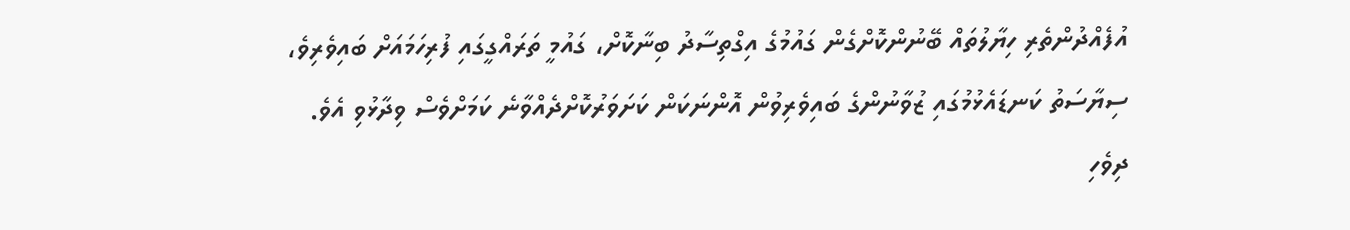އުފެއްދުންތެރި ހިޔާލުތައް ބޭނުންކޮށްގެން ގައުމުގެ އިގްތިސާދު ބިނާކޮށް، ގައުމީ ތަރައްގީގައި ފުރިހަމައަށް ބައިވެރިވެ، ސިޔާސަތު ކަނޑައެޅުމުގައި ޒުވާނުންގެ ބައިވެރިވުން އޮންނަކަން ކަށަވަރުކޮށްދެއްވާނެ ކަމަށްވެސް ވިދާޅުވި އެވެ.
ދިވެހި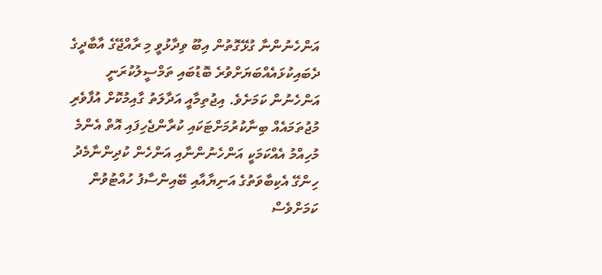އަންހެނުންނާ ގުޅޭގޮތުން އިބޫ ވިދާޅުވީ މި ރާއްޖޭގެ އާބާދީގެ ދެބައިކުޅައެއްބަޔަށްވުރެ ބޮޑުބައި ތަމްސީލުކުރަނީ އަންހެނުން ކަމަށެވެ. އިޖުތިމާއީ އަދާލަތު ގާއިމުކޮށް އުފާވެރި މުޖުތަމައެއް ބިނާކުރުމަށްޓަކައި ކުރާންޖެހިފައި އޮތް އެންމެ މުހިއްމު އެއްކަމަކީ އަންހެނުންނާއި އަންހެން ކުދިންނާމެދު ހިންގޭ އެކިބާވަތުގެ އަނިޔާއާއި ބޭއިންސާފު ހުއްޓުވުން ކަމަށްވެސް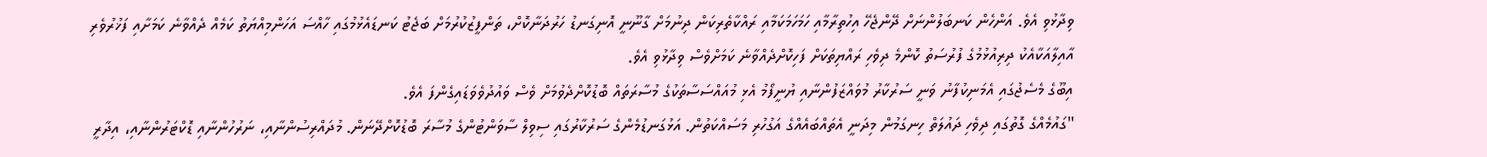ވިދާޅުވި އެވެ. އަންހެން ކަނބަލުންނަށް ދޭންޖެހޭ އިހުތިރާމާއި ހަމަހަމަކަމާއި ރައްކާތެރިކަން ދިނުމަށް ގާނޫނީ އޮނިގަނޑު ހަރުދަނާކޮށް، ތަންފީޒުކުރުމަށް ބަޖެޓު ކަނޑައެޅުމުގައި ހާއްސަ އަހަންމިއްޔަތު ކަމެއް ދެއްވާނެ ކަމަށާއި ފަޚުރުވެރި އާއިލާއަކާއެކު ދިރިއުޅުމުގެ ފުރުސަތު ކޮންމެ ދިވެހި ރައްޔިތަކަށް ފަހިކޮށްދެއްވާނެ ކަމަށްވެސް ވިދާޅުވި އެވެ.
އިބޫގެ މެސެޖުގައި އެމަނިކުފާނު ވަނީ ސަރުކާރު މުވައްޒަފުންނާއި ޔުނީފޯމު އެޅި މުއައްސަސާތަކުގެ މުސާރަތައް ބޮޑުކޮށްދެވުމަށް ވެސް ވައުދުވެވަޑައިގެންފަ އެވެ.
"ގައުމެއްގެ ގޮތުގައި ދިވެހި ދައުލަތް ހިނގަމުން މިދަނީ އެތައްބައެއްގެ އަގުހުރި މަސައްކަތުން. އަޅުގަނޑުމެންގެ ސަރުކާރުގައި ސިވިލް ސާވަންޓުންގެ މުސާރަ ބޮޑުކޮށްދޭނަން. މުދައްރިސުންނާއި، ނަރުހުންނާއި ޑޮކްޓަރުންނާއި، އިދާރީ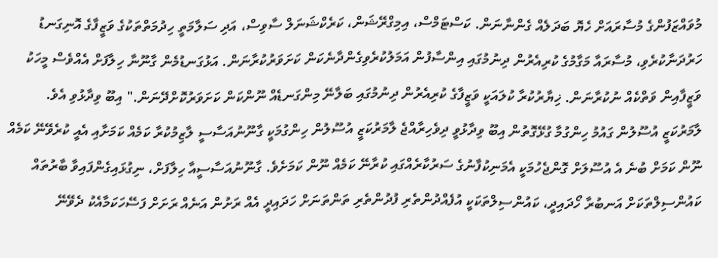މުވައްޒަފުންގެ މުސާރައަށް ހެޔޮ ބަދަލެއް ގެންނާނަން. ކަސްޓަމްސް، އިމިގްރޭޝަން، ކަރެކްޝަނަލް ސާވިސް، އަދި ސަލާމަތީ ހިދުމަތްތަކުގެ ވަޒީފާގެ އޮނިގަނޑު ހަރުދަނާކުރެވި، މުސާރައާ މަގާމުގެ ކުރިއެރުން ދިނުމުގައި އިންސާފުން އަމަލުކުރެވިގެންދާނެކަން ކަށަވަރުކުރާނަން. އަޅުގަނޑުމެން ގާނޫނާ ހިލާފަށް އެއްވެސް މީހަކު ވަޒީފާއިން ވަތްކެއް ނުކުރާނަން. ޚިޔާރުކުރާ ކުލައަކީ ވަޒީފާގެ ކުރިއެރުން ދިނުމުގައި ބަލާނޭ މިންގަނޑެއް ނޫންކަން ކަށަވަރުކޮށްދޭނަން." އިބޫ ވިދާޅުވި އެވެ.
ލާމަރުކަޒީ އުސޫލުން ގައުމު ހިންގުމާ ގުޅޭގޮތުން އިބޫ ވިދާޅުވީ ދިވެހިރާއްޖެ ލާމަރުކަޒީ އުސޫލުން ހިންގުމަކީ ގާނޫނުއަސާސީ ލާޒިމުކުރާ ކަމެއް ކަމަށާއި އެއީ ކުރެވޭނޭ ކަމެއް ނޫން ކަމަށް ބުނެ އެ އުސޫލަށް ގޮންޖެހުމަކީ އެމަނިކުފާނުގެ ސަރުކާރެއްގައި ކުރާނޭ ކަމެއް ނޫން ކަމަށެވެ. ގާނޫނުއަސާސީއާ ހިލާފަށް، ނިގުޅައިގެންފައިވާ ބާރުތައް ކައުންސިލްތަކަށް އަނބުރާ ހޯދައިދީ، ކައުންސިލްތަކަކީ އުފެއްދުންތެރި ފުދުންތެރި ތަންތަނަށް ހަދައިދީ އެއް ރަށުން އަނެއް ރަށަށް ފަސޭހަކަމާއެކު ދެވޭނޭ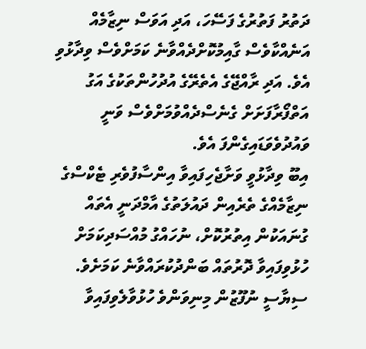ދަތުރު ފަތުރުގެ ފަސޭހަ، އަދި އަވަސް ނިޒާމެއް އަނެއްކާވެސް ގާއިމުކޮށްދެއްވާނެ ކަމަށްވެސް ވިދާޅުވި އެވެ. އަދި ރާއްޖޭގެ އެތެރޭގެ އުދުހުންތަކުގެ އަގު އަތްފޯރާފަށަށް ގެނެސްދެއްވުމަށްވެސް ވަނީ ވައުދުވެވަޑައިގެންފަ އެވެ.
އިބޫ ވިދާޅުވީ ވަށާޖެހިފައިވާ އިންސާފުވެރި ޓެކްސްގެ ނިޒާމެއްގެ ތެރެއިން ދައުލަތުގެ އާމްދަނީ އެތައް ގުނައަކުން އިތުރުކޮށް، ނުހައްގު މުއްސަދިކަމަށް ހުޅުވިފައިވާ ދޮރުތައް ބަންދުކުރައްވާނެ ކަމަށެވެ. ސިޔާސީ ނުފޫޒުން މިނިވަންވެ ހުޅުވާލެވިފައިވާ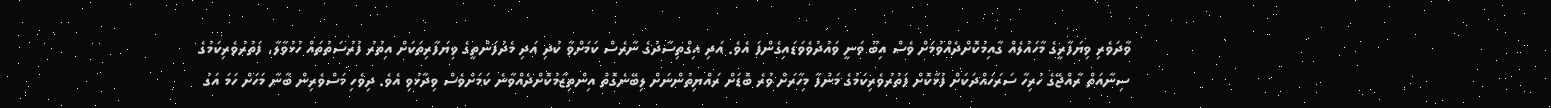ވާދަވެރި ވިޔަފާރީގެ މާހައުލެއް ގާއިމުކޮށްދެއްވުމަށް ވެސް އިބޫ ވަނީ ވައުދުވެވަޑައިގެންފަ އެވެ. އަދި އިގްތިސާދުގެ ނާރެސް ކަމަށްވާ ކުދި އަދި މެދުފަންތީގެ ވިޔަފާރިތަކަށް އިތުރު ފުރުސަތުތައް ހުޅުވާލާ، ފަތުރުވެރިކަމުގެ ސިނާއަތް ރާއްޖޭގެ ހުރިހާ ސަރަހައްދަކަށް ފުޅާކޮށް ފަތުރުވެރިކަމުގެ މަންފާ މިހާރަށް ވުރެ ބޮޑަށް ރައްޔިތުންނަށް ލިބޭނެގޮތް އިންތިޒާމުކޮށްދެއްވާނެ ކަމަށްވެސް ވިދާޅުވި އެވެ. ދިވެހި މަސްވެރިން ބާނާ މަހަށް ހަމަ އަގު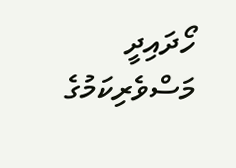ހޯދައިދީ މަސްވެރިކަމުގެ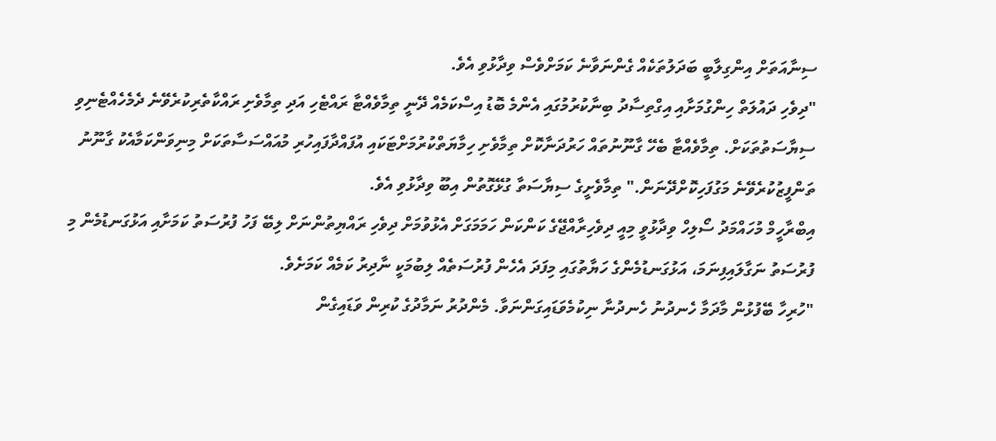ސިނާއަތަށް އިންގިލާބީ ބަދަލުތަކެއް ގެންނަވާނެ ކަމަށްވެސް ވިދާޅުވި އެވެ.
"ދިވެހި ދައުލަތް ހިންގުމަށާއި އިގްތިސާދު ބިނާކުރުމުގައި އެންމެ ބޮޑު އިސްކަމެއް ދޭނީ ތިމާވެއްޓާ ރައްޓެހި އަދި ތިމާވެށި ރައްކާތެރިކުރެވޭނެ ދެމެހެއްޓެނިވި ސިޔާސަތުތަކަށް. ތިމާވެއްޓާ ބެހޭ ގާނޫނުތައް ހަރުދަނާކޮށް ތިމާވެށި ހިމާޔަތްކުރުމަށްޓަކައި އުފައްދާފައިހުރި މުއައްސަސާތަކަށް މިނިވަންކަމާއެކު ގާނޫނު ތަންފީޒުކުރެވޭނެ މަގުފަހިކޮށްދޭނަން." ތިމާވެށީގެ ސިޔާސަތާ ގުޅޭގޮތުން އިބޫ ވިދާޅުވި އެވެ.
އިބްރާހީމް މުހައްމަދު ސޯލިހް ވިދާޅުވީ މިއީ ދިވެހިރާއްޖޭގެ ކަންކަން ހަމަމަގަށް އެޅުވުމަށް ދިވެހި ރައްޔިތުންނަށް ލިބޭ ފަހު ފުރުސަތު ކަމަށާއި އަޅުގަނޑުމެން މި ފުރުސަތު ނަގާލައިފިނަމަ، އަޅުގަނޑުމެންގެ ހަޔާތުގައި މިފަދަ އެހެން ފުރުސަތެއް ލިބުމަކީ ނާދިރު ކަމެއް ކަމަށެވެ.
"ހުރިހާ ބޭފުޅުން މާދަމާ ހެނދުނު ހެނދުނާ ނިކުމެވަޑައިގަންނަވާ. މެންދުރު ނަމާދުގެ ކުރިން ވަޑައިގެން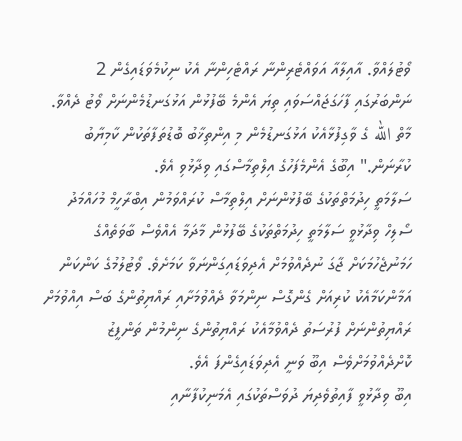ވޯޓުލައްވާ. އާއިލާއާ އަވައްޓެރިންނާ ރައްޓެހިންނާ އެކު ނިކުމެވަޑައިގެން 2 ނަންބަރުގައި ފާހަގަޖައްސަވައި ތިޔަ އެންމެ ބޭފުޅުން އަޅުގަނޑުމެންނަށް ވޯޓު ދެއްވާ. މާތް الله ގެ ވާގިފުޅާއެކު އަޅުގަނޑުމެން މި އިންތިޚާބު ބޮޑުތަފާތަކުން ކާމިޔާބު ކުރާނަން." އިބޫގެ އެންމެފަހުގެ އިލްތިމާސްގައި ވިދާޅުވި އެވެ.
ސަލާމަތީ ހިދުމަތްތަކުގެ ބޭފުޅުންނަށް އިލްތިމާސް ކުރައްވަމުން އިބްރާހީމް މުހައްމަދު ސޯލިހް ވިދާޅުވީ ސަލާމަތީ ހިދުމަތްތަކުގެ ބޭފުޅުން މާދަމާ އެއްވެސް ބާވަތެއްގެ ހަމަނުޖެހުމަކަށް ޖާގަ ނުދެއްވުމަށް އެދިވަޑައިގަންނަވާ ކަމަށެވެ. ވޯޓުލުމުގެ ކަންކަން އަމާންކަމާއެކު ކުރިއަށް ގެންގޮސް ނިންމަވާ ދެއްވުމަށާއި ރައްޔިތުންގެ ބަސް އިއްވުމަށް ރައްޔިތުންނަށް ފުރުސަތު ދެއްވުމާއެކު ރައްޔިތުންގެ ނިންމުން ތަންފީޒު ކޮށްދެއްވުމަށްވެސް އިބޫ ވަނީ އެދިވަޑައިގެންފަ އެވެ.
އިބޫ ވިދާޅުވީ ފާއިތުވެދިޔަ ދުވަސްތަކުގައި އެމަނިކުފާނާއި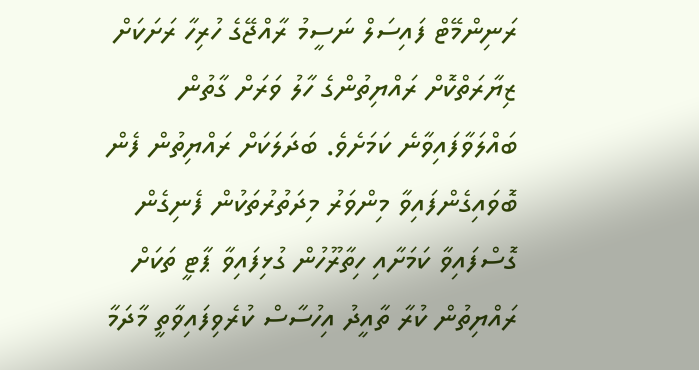ރަނިންމޭޓް ފައިސަލް ނަސީމު ރާއްޖޭގެ ހުރިހާ ރަށަކަށް ޒިޔާރަތްކޮށް ރައްޔިތުންގެ ހާލު ވަރަށް ގާތުން ބައްލަވާފައިވާނެ ކަމަށެވެ. ބަދަލަކަށް ރައްޔިތުން ފެން ބޮވައިގެންފައިވާ މިންވަރު މިދަތުރުތަކުން ފެނިގެން ގޮސްފައިވާ ކަމަށާއި ހިތާރޫހުން ގުޅިފައިވާ ޕާޓީ ތަކަށް ރައްޔިތުން ކުރާ ތާއީދު އިހުސާސް ކުރެވިފައިވާތީ މާދަމާ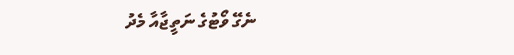ނެގޭ ވޯޓުގެ ނަތީޖާއާ މެދު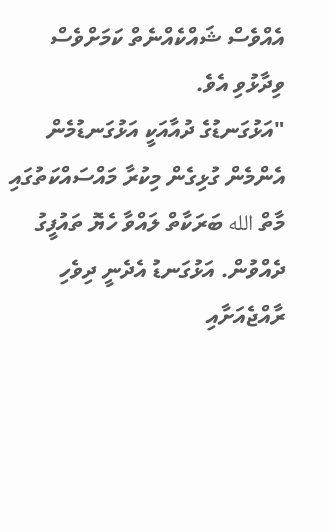އެއްވެސް ޝައްކެއްނެތް ކަމަށްވެސް ވިދާޅުވި އެވެ.
"އަޅުގަނޑުގެ ދުއާއަކީ އަޅުގަނޑުމެން އެންމެން ގުޅިގެން މިކުރާ މައްސައްކަތުގައި މާތް الله ބަރަކާތް ލައްވާ ހެޔޮ ތައުފީގު ދެއްވުން. އަޅުގަނޑު އެދެނީ ދިވެހި ރާއްޖެއަށާއި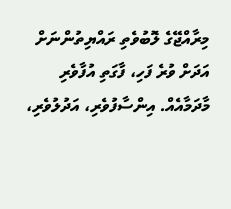މިރާއްޖޭގެ ލޮބުވެތި ރައްޔިތުންނަށް އަދަށް ވުރެ ފަހި، ފާގަތި އުފާވެރި މާދަމާއެއް. އިންސާފުވެރި، އަދުލުވެރި،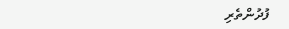ފުދުންތެރި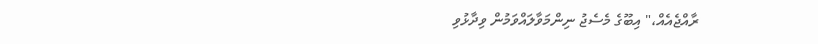ރާއްޖެއެއް،" އިބޫގެ މެސެޖު ނިންމަވާލައްވަމުން ވިދާޅުވި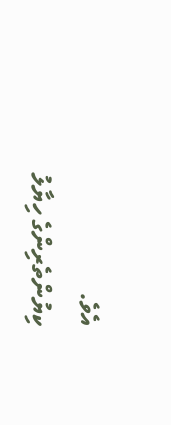އެވެ.
ކިޔުންތެރިންގެ ހިޔާލު